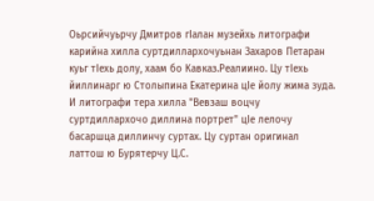Оьрсийчуьрчу Дмитров гIалан музейхь литографи карийна хилла суртдиллархочуьнан Захаров Петаран куьг тIехь долу, хаам бо Кавказ.Реалиино. Цу тIехь йиллинарг ю Столыпина Екатерина цIе йолу жима зуда. И литографи тера хилла "Вевзаш воцчу суртдиллархочо диллина портрет" цIе лелочу басаршца диллинчу суртах. Цу суртан оригинал латтош ю Бурятерчу Ц.С.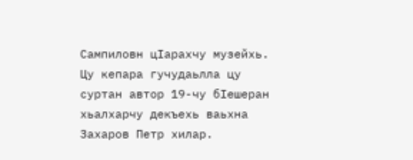Сампиловн цIарахчу музейхь. Цу кепара гучудаьлла цу суртан автор 19-чу бIешеран хьалхарчу декъехь ваьхна Захаров Петр хилар.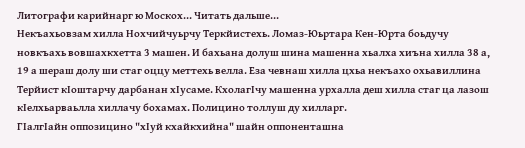Литографи карийнарг ю Москох... Читать дальше...
Некъахьовзам хилла Нохчийчуьрчу Теркйистехь. Ломаз-Юьртара Кен-Юрта боьдучу новкъахь вовшахкхетта 3 машен. И бахьана долуш шина машенна хьалха хиъна хилла 38 а, 19 а шераш долу ши стаг оццу меттехь велла. Еза чевнаш хилла цхьа некъахо охьавиллина Терйист кIоштарчу дарбанан хIусаме. КхолагIчу машенна урхалла деш хилла стаг ца лазош кIелхьарваьлла хиллачу бохамах. Полицино толлуш ду хилларг.
ГIалгIайн оппозицино "хIуй кхайкхийна" шайн оппоненташна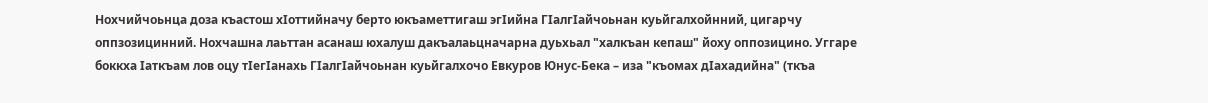Нохчийчоьнца доза къастош хIоттийначу берто юкъаметтигаш эгIийна ГIалгIайчоьнан куьйгалхойнний, цигарчу оппзозицинний. Нохчашна лаьттан асанаш юхалуш дакъалаьцначарна дуьхьал "халкъан кепаш" йоху оппозицино. Уггаре боккха Iаткъам лов оцу тIегIанахь ГIалгIайчоьнан куьйгалхочо Евкуров Юнус-Бека – иза "къомах дIахадийна" (ткъа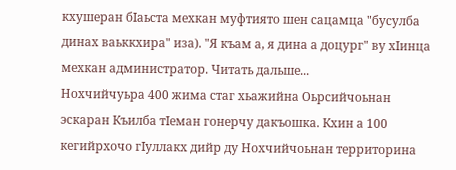кхушеран бIаьста мехкан муфтиято шен сацамца "бусулба динах ваьккхира" иза). "Я къам а, я дина а доцург" ву хIинца мехкан администратор. Читать дальше...
Нохчийчуьра 400 жима стаг хьажийна Оьрсийчоьнан эскаран Къилба тIеман гонерчу дакъошка. Кхин а 100 кегийрхочо гIуллакх дийр ду Нохчийчоьнан территорина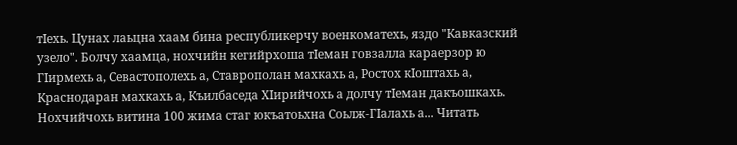тIехь. Цунах лаьцна хаам бина республикерчу военкоматехь, яздо "Кавказский узело". Болчу хаамца, нохчийн кегийрхоша тIеман говзалла караерзор ю ГIирмехь а, Севастополехь а, Ставрополан махкахь а, Ростох кIоштахь а, Краснодаран махкахь а, Къилбаседа ХIирийчохь а долчу тIеман дакъошкахь. Нохчийчохь витина 100 жима стаг юкъатоьхна Соьлж-ГIалахь а... Читать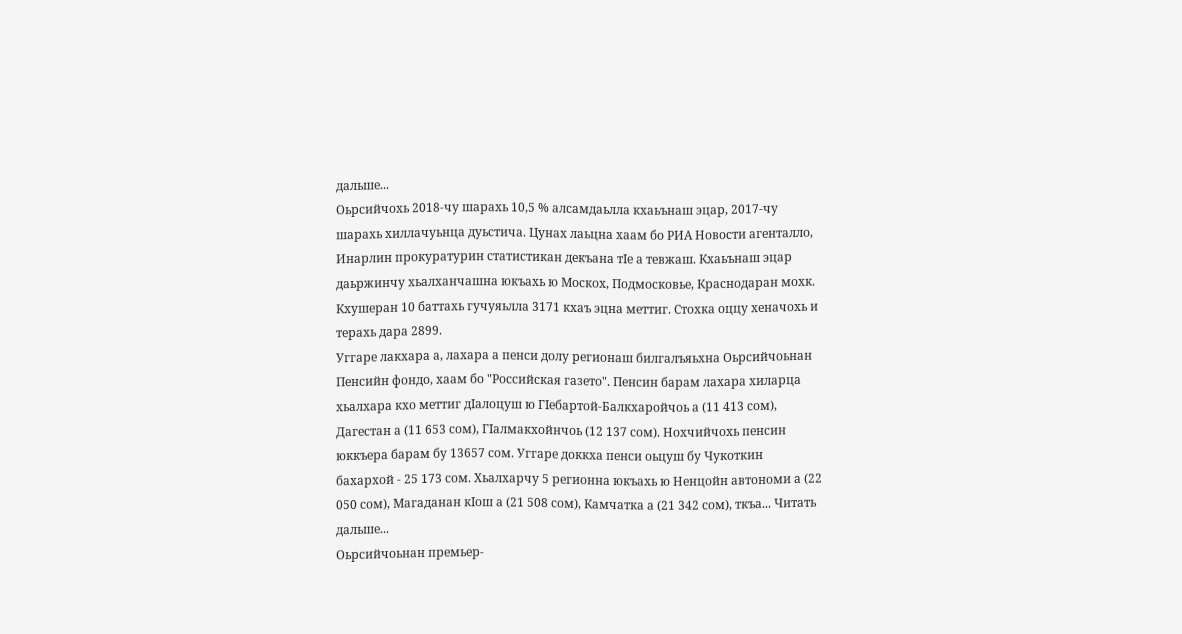дальше...
Оьрсийчохь 2018-чу шарахь 10,5 % алсамдаьлла кхаьънаш эцар, 2017-чу шарахь хиллачуьнца дуьстича. Цунах лаьцна хаам бо РИА Новости агенталло, Инарлин прокуратурин статистикан декъана тIе а тевжаш. Кхаьънаш эцар даьржинчу хьалханчашна юкъахь ю Москох, Подмосковье, Краснодаран мохк. Кхушеран 10 баттахь гучуяьлла 3171 кхаъ эцна меттиг. Стохка оццу хеначохь и терахь дара 2899.
Уггаре лакхара а, лахара а пенси долу регионаш билгалъяьхна Оьрсийчоьнан Пенсийн фондо, хаам бо "Российская газето". Пенсин барам лахара хиларца хьалхара кхо меттиг дIалоцуш ю ГIебартой-Балкхаройчоь а (11 413 сом), Дагестан а (11 653 сом), ГIалмакхойнчоь (12 137 сом). Нохчийчохь пенсин юккъера барам бу 13657 сом. Уггаре доккха пенси оьцуш бу Чукоткин бахархой - 25 173 сом. Хьалхарчу 5 регионна юкъахь ю Ненцойн автономи а (22 050 сом), Магаданан кIош а (21 508 сом), Камчатка а (21 342 сом), ткъа... Читать дальше...
Оьрсийчоьнан премьер-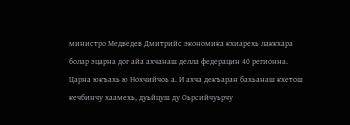министро Медведев Дмитрийс экономика кхиарехь лаккхара болар эцарна дог айа ахчанаш делла федерацин 40 регионна. Царна юкъахь ю Нохчийчоь а. И ахча декъаран бахьанаш кхетош кечбинчу хаамехь, дуьйцуш ду Оьрсийчуьрчу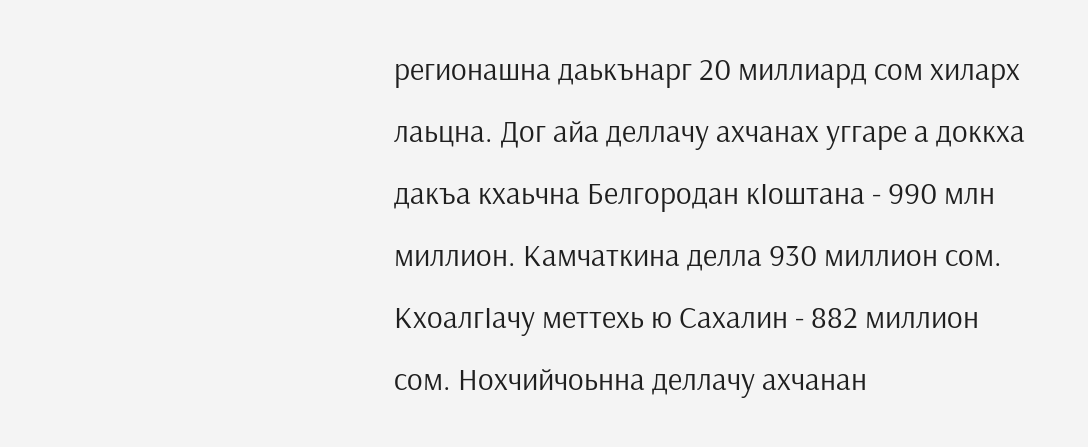регионашна даькънарг 20 миллиард сом хиларх лаьцна. Дог айа деллачу ахчанах уггаре а доккха дакъа кхаьчна Белгородан кIоштана - 990 млн миллион. Камчаткина делла 930 миллион сом. КхоалгIачу меттехь ю Сахалин - 882 миллион сом. Нохчийчоьнна деллачу ахчанан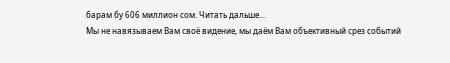барам бу 606 миллион сом. Читать дальше...
Мы не навязываем Вам своё видение, мы даём Вам объективный срез событий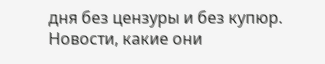дня без цензуры и без купюр. Новости, какие они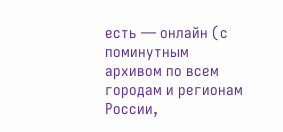есть — онлайн (с поминутным архивом по всем городам и регионам России,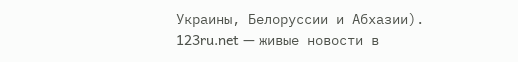Украины, Белоруссии и Абхазии).
123ru.net — живые новости в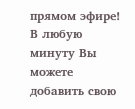прямом эфире!
В любую минуту Вы можете добавить свою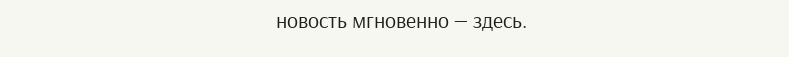новость мгновенно — здесь.